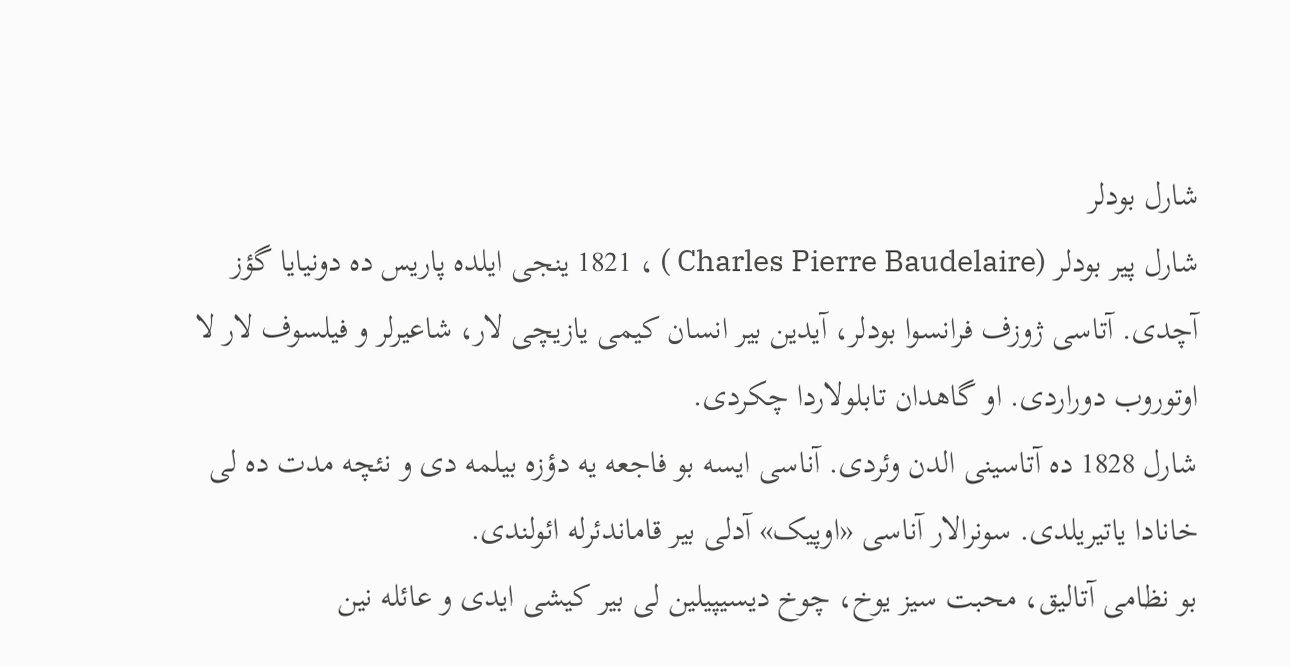شارل بودلر
شارل پیر بودلر (Charles Pierre Baudelaire ) ، 1821 ینجی ایلده پاریس ده دونیایا گؤز آچدی. آتاسی ژوزف فرانسوا بودلر، آیدین بیر انسان کیمی یازیچی لار، شاعیرلر و فیلسوف لار لا اوتوروب دوراردی. او گاهدان تابلولاردا چکردی.
شارل 1828 ده آتاسینی الدن وئردی. آناسی ایسه بو فاجعه یه دؤزه بیلمه دی و نئچه مدت ده لی خانادا یاتیریلدی. سونرالار آناسی «اوپیک» آدلی بیر قاماندئرله ائولندی.
بو نظامی آتالیق، محبت سیز یوخ، چوخ دیسیپیلین لی بیر کیشی ایدی و عائله نین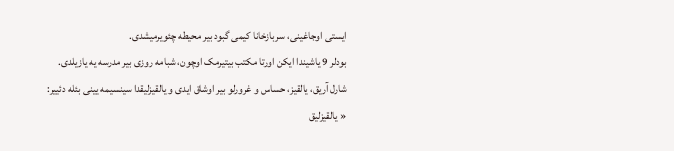ایستی اوجاغینی، سربازخانا کیمی گبود بیر محیطه چئویرمیشدی.
بودلر 9 یاشیندا ایکن اورتا مکتب بیتیرمک اوچون، شبامه روزی بیر مدرسه یه یازیلدی.
شارل آریق، یالقیز، حساس و غرورلو بیر اوشاق ایدی و یالقیزلیقدا سینسیمه یینی بئله دئییر:
« یالقیزلیق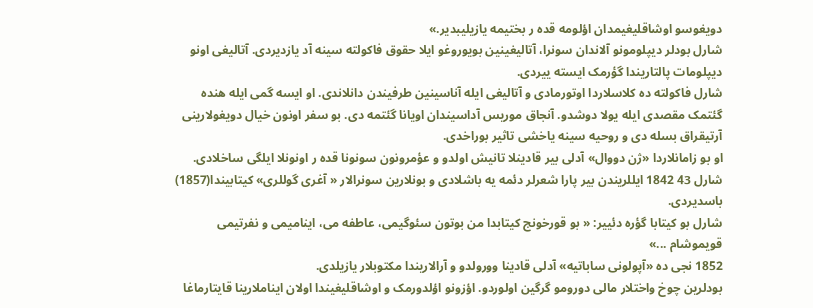دویغوسو اوشاقلیغیمدان اؤلومه قده ر بختیمه یازیلیبدیر.»
شارل بودلر دیپلومونو آلاندان سونرا، آتالیغینین بویوروغو ایلا حقوق فاکولته سینه آد یازدیردی. آتالیغی اونو دیپلومات پالتاریندا گؤرمک ایسته ییردی.
شارل فاکولته ده کلاسلاردا اوتورمادی و آتالیغی ایله آناسینین طرفیندن دانلاندی. او ایسه گمی ایله هنده گئتمک مقصدی ایله یولا دوشدو. آنجاق موریس آداسیندان اویانا گئتمه دی. بو سفر اونون خیال دویغولارینی آرتیقراق بسله دی و روحیه سینه یاخشی تاثیر بوراخدی.
او بو زامانلاردا «ژن دووال» آدلی بیر قادینلا تانیش اولدو و عؤمرونون سونونا قده ر اونونلا ایلگی ساخلادی.
شارل 43 1842 ایللریندن بیر پارا شعرلر دئمه یه باشلادی و بونلارین سونرالار « آغری گوللری» کیتابیندا(1857) باسدیردی.
شارل بو کیتابا گؤره دئییر: « بو قورخونج کیتابدا من بوتون سئوگیمی، عاطفه می، اینامیمی و نفرتیمی قویموشام ...»
1852 نجی ده «آپولونی ساباتیه» آدلی قادینا وورولدو و آرالاریندا مکتوبلار یازیلدی.
بودلرین چوخ واختلار مالی دورومو گرگین اولوردو. اؤزونو اؤلدورمک و اوشاقلیغیندا اولان ایناملارینا قایتارماغا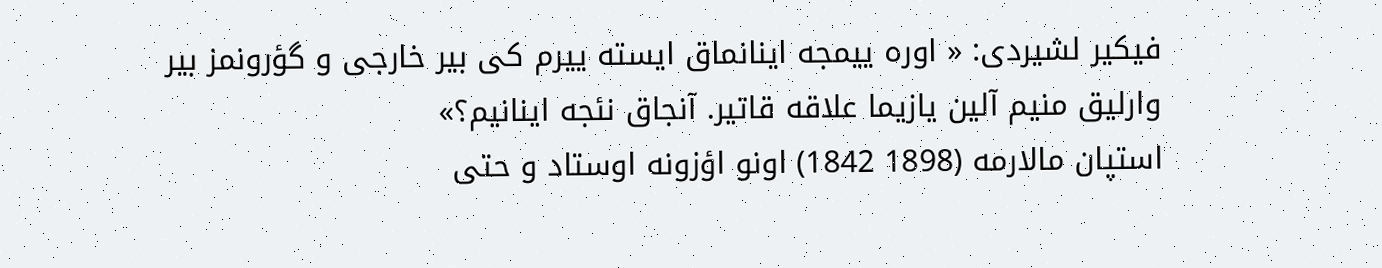فیکیر لشیردی: « اوره ییمجه اینانماق ایسته ییرم کی بیر خارجی و گؤرونمز بیر وارلیق منیم آلین یازیما علاقه قاتیر. آنجاق نئجه اینانیم؟»
استپان مالارمه (1898 1842) اونو اؤزونه اوستاد و حتی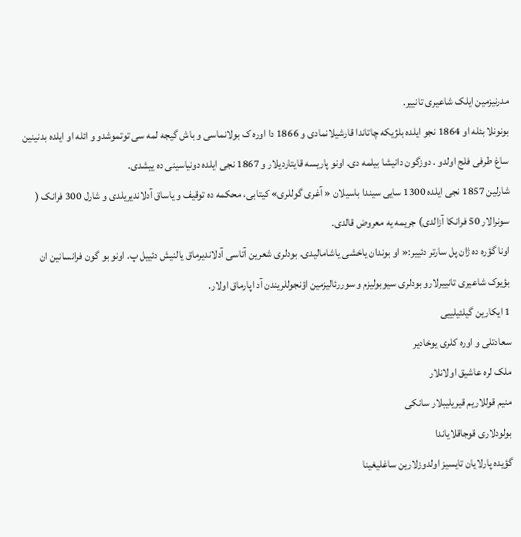مدرنيزمين ایلک شاعیری تانییر.
بونونلا بئله او 1864 نجو ایلده بلژیکه چاتاندا قارشیلانمادی و 1866 دا اوره ک بولانماسی و باش گیجه لمه سی توتموشدو و ائله او ایلده بدنینین ساغ طرفی فلج اولدو . دوزگون دانیشا بیلمه دی. اونو پاریسه قایتاردیلار و 1867 نجی ایلده دونیاسینی ده ییشدی.
شارلین 1857 نجی ایلده 1300 سایی سیندا باسیلان « آغری گوللری» کیتابی، محکمه ده توقیف و یاساق آدلاندیریلدی و شارل 300 فرانک ( سونرالار 50 فرانکا آزالدی) جریمه یه معروض قالدی.
اونا گؤره ده ژان پل سارتر دئییر:« او بوندان یاخشی یاشامالیدی. بودلری شعرین آتاسی آدلاندیرماق یالنیش دئییل پ. اونو بو گون فرانسانین ان بؤیوک شاعیری تانییرلارو بودلری سیوبولیزم و سوررئالیزمین اؤنجوللریندن آد اپارماق اولار.
1 ایکارین گیلئیلییی
سعادتلی و اوره کلری یوخادیر
ملک لره عاشیق اولانلار
منیم قوللاریم قیریلیبلار سانکی
بولودلاری قوجاقلایاندا
گؤیده پارلایان تایسیز اولدوزلارین ساغلیغینا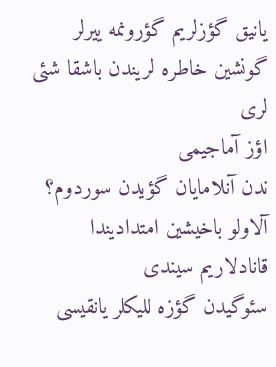یانیق گؤزلریم گؤرونمه ییرلر
گونشین خاطره لریندن باشقا شئی لری
اؤز آماجیمی
ندن آنلامایان گؤیدن سوردوم؟
آلاولو باخیشین امتدادیندا
قانادلاریم سیندی
سئوگیدن گؤزه للیکلر یانقیسی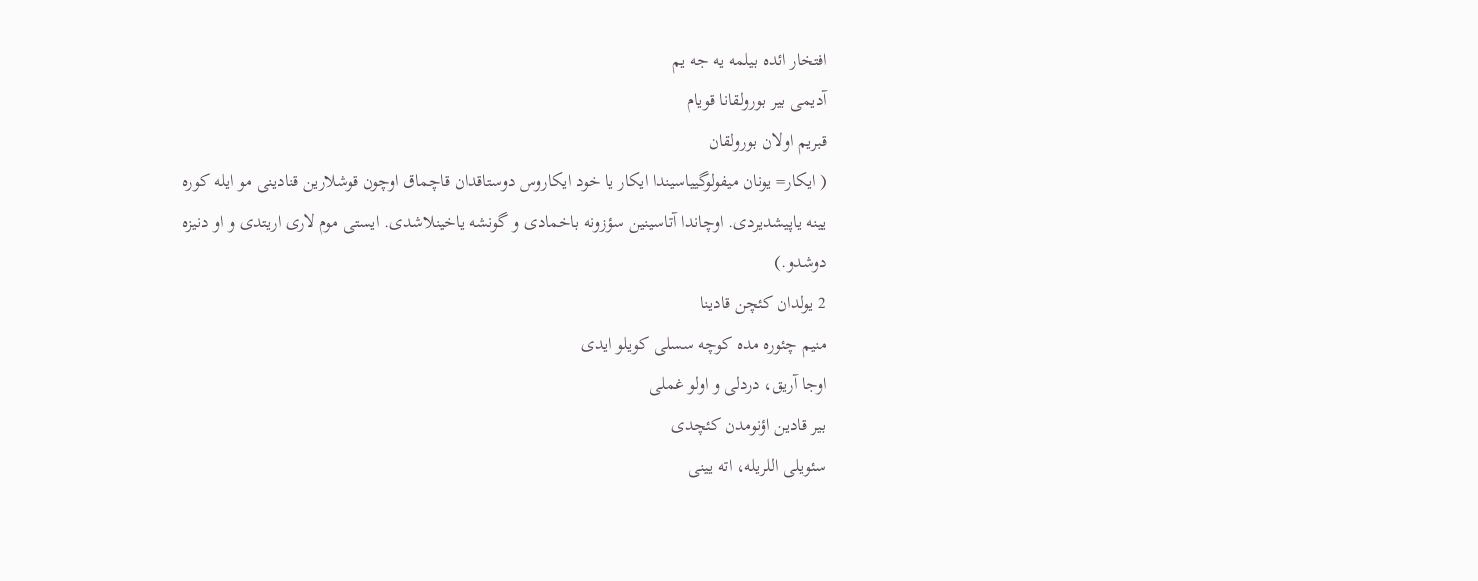افتخار ائده بیلمه یه جه یم
آدیمی بیر بورولقانا قویام
قبریم اولان بورولقان
( ایکار= یونان میفولوگییاسیندا ایکار یا خود ایکاروس دوستاقدان قاچماق اوچون قوشلارین قنادینی مو ایله کوره یینه یاپیشدیردی. اوچاندا آتاسینین سؤزونه باخمادی و گونشه یاخینلاشدی. ایستی موم لاری اریتدی و او دنیزه دوشدو.)
2 یولدان کئچن قادینا
منیم چئوره مده کوچه سسلی کویلو ایدی
اوجا آریق، دردلی و اولو غملی
بیر قادین اؤنومدن کئچدی
سئویلی اللریله، اته یینی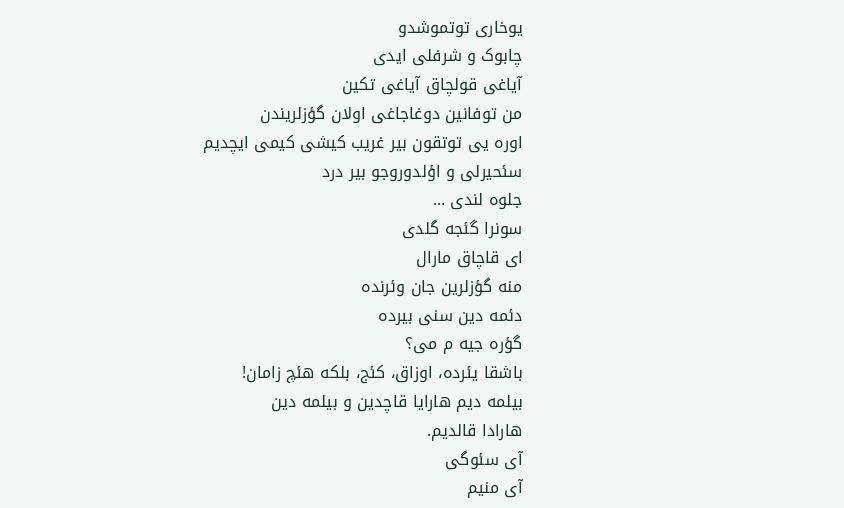یوخاری توتموشدو
چابوک و شرفلی ایدی
آیاغی قولچاق آیاغی تکین
من توفانین دوغاجاغی اولان گؤزلریندن
اوره یی توتقون بیر غریب کیشی کیمی ایچدیم
سئحیرلی و اؤلدوروجو بیر درد
جلوه لندی ...
سونرا گئجه گلدی
ای قاچاق مارال
منه گؤزلرین جان وئرنده
دئمه دین سنی بیرده
گؤره جیه م می؟
باشقا یئرده، اوزاق، کئج، بلکه هئچ زامان!
بیلمه دیم هارایا قاچدین و بیلمه دین
هارادا قالدیم.
آی سئوگی
آی منیم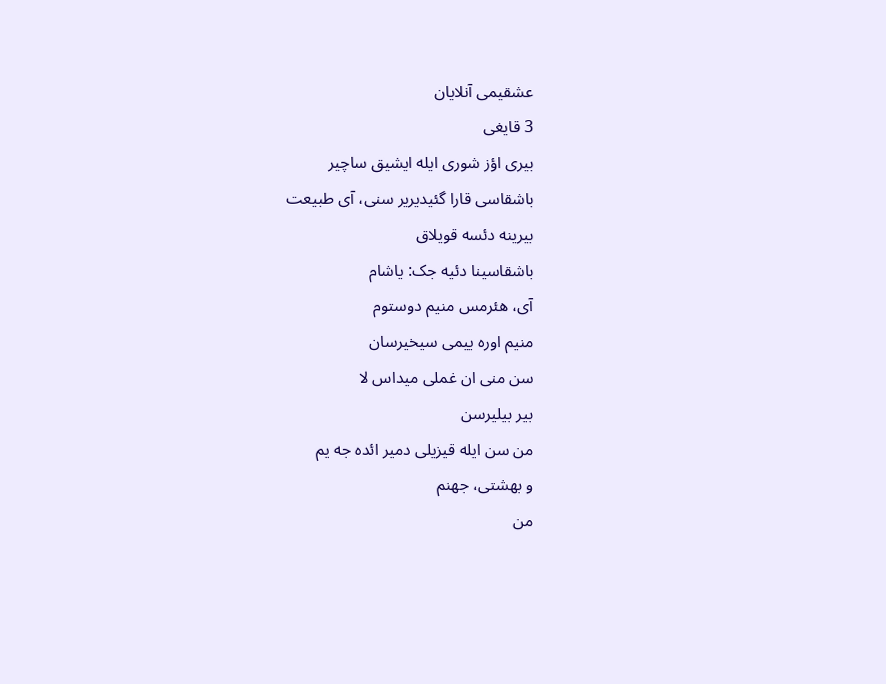عشقیمی آنلایان
3 قایغی
بیری اؤز شوری ایله ایشیق ساچیر
باشقاسی قارا گئیدیریر سنی، آی طبیعت
بیرینه دئسه قویلاق
باشقاسینا دئیه جک: یاشام
آی، هئرمس منیم دوستوم
منیم اوره ییمی سیخیرسان
سن منی ان غملی میداس لا
بیر بیلیرسن
من سن ایله قیزیلی دمیر ائده جه یم
و بهشتی، جهنم
من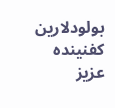بولودلارین کفنینده
عزیز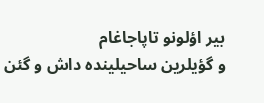بیر اؤلونو تاپاجاغام
و گؤیلرین ساحیلینده داش و گئن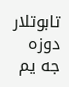تابوتلار
دوزه جه یم